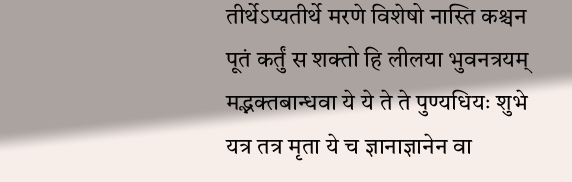तीर्थेऽप्यतीर्थे मरणे विशेषो नास्ति कश्चन
पूतं कर्तुं स शक्तो हि लीलया भुवनत्रयम्
मद्भक्तबान्धवा ये ये ते ते पुण्यधियः शुभे
यत्र तत्र मृता ये च ज्ञानाज्ञानेन वा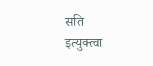सति
इत्युक्त्वा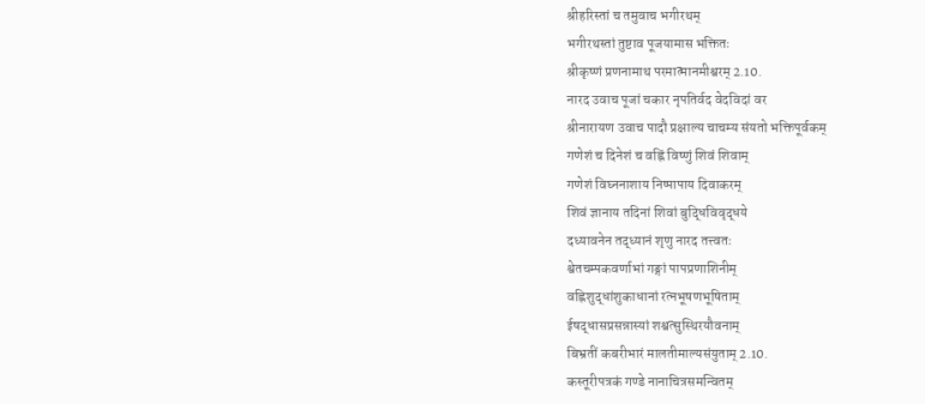श्रीहरिस्तां च तमुवाच भगीरथम्
भगीरथस्तां तुष्टाव पूजयामास भक्तितः
श्रीकृष्णं प्रणनामाथ परमात्मानमीश्वरम् 2.10.
नारद उवाच पूजां चकार नृपतिर्वद वेदविदां वर
श्रीनारायण उवाच पादौ प्रक्षाल्य चाचम्य संयतो भक्तिपूर्वकम्
गणेशं च दिनेशं च वह्निं विष्णुं शिवं शिवाम्
गणेशं विघ्ननाशाय निष्पापाय दिवाकरम्
शिवं ज्ञानाय तदिनां शिवां बुद्धिविवृद्धये
दध्यावनेन तद्ध्यानं शृणु नारद तत्त्वतः
श्वेतचम्पकवर्णाभां गङ्गां पापप्रणाशिनीम्
वह्निशुद्धांशुकाधानां रत्नभूषणभूषिताम्
ईषद्धासप्रसन्नास्यां शश्वत्सुस्थिरयौवनाम्
बिभ्रतीं कबरीभारं मालतीमाल्यसंयुताम् 2.10.
कस्तूरीपत्रकं गण्डे नानाचित्रसमन्वितम्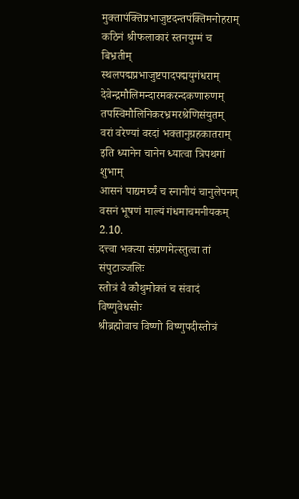मुक्तापंक्तिप्रभाजुष्टदन्तपंक्तिमनोहराम्
कठिनं श्रीफलाकारं स्तनयुग्मं च बिभ्रतीम्
स्थलपद्मप्रभाजुष्टपादपद्मयुगंधराम्
देवेन्द्रमौलिमन्दारमकरन्दकणारुणम्
तपस्विमौलिनिकरभ्रमरश्रेणिसंयुतम्
वरां वरेण्यां वरदां भक्तानुग्रहकातराम्
इति ध्यानेन चानेन ध्यात्वा त्रिपथगां शुभाम्
आसनं पाद्यमर्घ्यं च स्नानीयं चानुलेपनम्
वसनं भूषणं माल्यं गंधमाचमनीयकम् 2.10.
दत्त्वा भक्त्या संप्रणमेत्स्तुत्वा तां संपुटाञ्जलिः
स्तोत्रं वै कौथुमोक्तं च संवादं विष्णुवेधसोः
श्रीब्रह्मोवाच विष्णो विष्णुपदीस्तोत्रं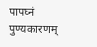पापघ्नं पुण्यकारणम्